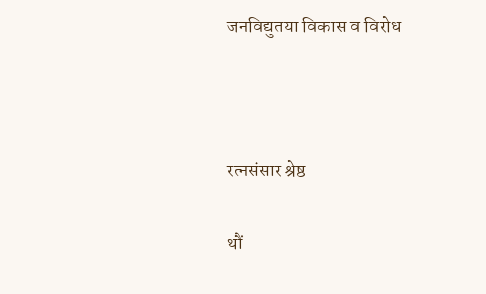जनविद्युतया विकास व विरोध



रत्नसंसार श्रेष्ठ

थौं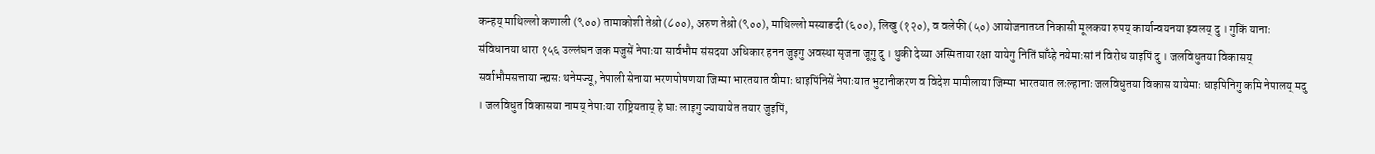कन्हय् माथिल्लो कणाली (९००) तामाकोशी तेश्रो (८००), अरुण तेश्रो (९००), माथिल्लो मस्याङदी (६००), लिखु (१२०), व वलेफी (५०) आयोजनातय्त निकासी मूलकया रुपय् कार्यान्वयनया झ्वलय् दु । गुकिं यानाः संविधानया धारा १५६ उल्लंघन जक मजुसें नेपाःया सार्वभौम संसदया अधिकार हनन जुइगु अवस्था सृजना जूगु दु । थुकी देय्या अस्मिताया रक्षा यायेगु नितिं घाँय्हे नयेमाःसां नं विरोध याइपिं दु । जलविधुतया विकासय् सर्वाभौमसत्ताया न्ह्यसः थनेमज्यू, नेपाली सेनाया भरणपोषणया जिम्मा भारतयात वीमाः धाइपिंनिसें नेपाःयात भुटानीकरण व विदेश मामीलाया जिम्मा भारतयात लःल्हानाः जलविधुतया विकास यायेमाः धाइपिनिगु कमि नेपालय् मदु । जलविधुत विकासया नामय् नेपाःया राष्ट्रियताय् हे घाः लाइगु ज्यायायेत तयार जुइपिं,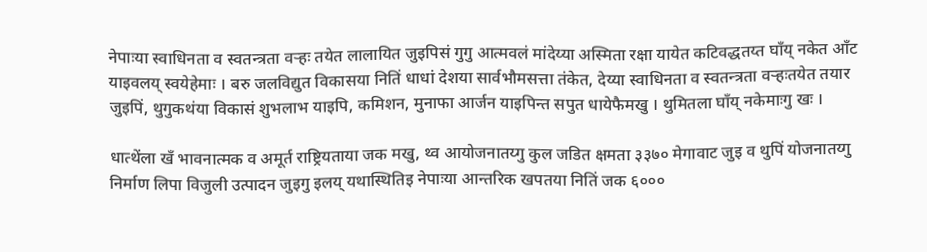नेपाःया स्वाधिनता व स्वतन्त्रता वर्‍हः तयेत लालायित जुइपिसं गुगु आत्मवलं मांदेय्या अस्मिता रक्षा यायेत कटिवद्धतय्त घाँय् नकेत आँट याइवलय् स्वयेहेमाः । बरु जलविद्युत विकासया नितिं धाधां देशया सार्वभौमसत्ता तंकेत, देय्या स्वाधिनता व स्वतन्त्रता वर्‍हःतयेत तयार जुइपिं, थुगुकथंया विकासं शुभलाभ याइपि, कमिशन, मुनाफा आर्जन याइपिन्त सपुत धायेफैमखु । थुमितला घाँय् नकेमाःगु खः ।

धात्थेंला खँ भावनात्मक व अमूर्त राष्ट्रियताया जक मखु, थ्व आयोजनातय्गु कुल जडित क्षमता ३३७० मेगावाट जुइ व थुपिं योजनातय्गु निर्माण लिपा विजुली उत्पादन जुइगु इलय् यथास्थितिइ नेपाःया आन्तरिक खपतया नितिं जक ६०००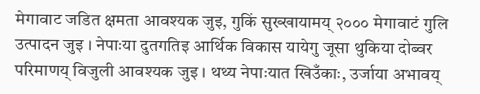मेगावाट जडित क्षमता आवश्यक जुइ, गुकिं सुख्खायामय् २००० मेगावाटं गुलि उत्पादन जुइ । नेपाःया दुतगतिइ आर्थिक विकास यायेगु जूसा थुकिया दोब्वर परिमाणय् विजुली आवश्यक जुइ । थथ्य नेपाःयात खिउँकाः, उर्जाया अभावय्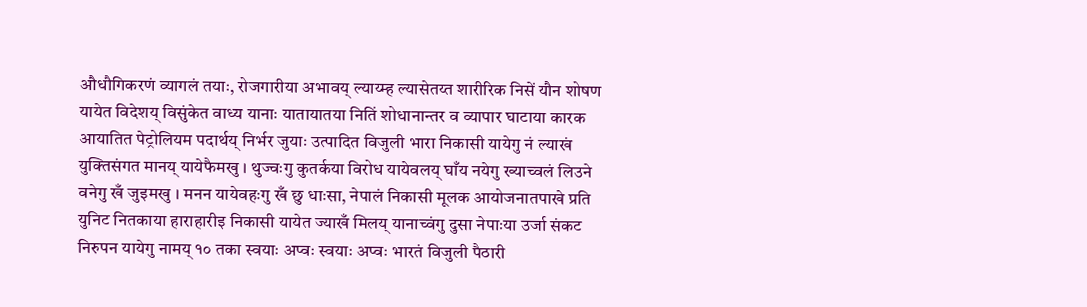औधौगिकरणं व्यागलं तयाः, रोजगारीया अभावय् ल्याय्म्ह ल्यासेतय्त शारीरिक निसें यौन शोषण यायेत विदेशय् विसुंकेत वाध्य यानाः यातायातया नितिं शोधानान्तर व व्यापार घाटाया कारक आयातित पेट्रोलियम पदार्थय् निर्भर जुयाः उत्पादित विजुली भारा निकासी यायेगु नं ल्याखं युक्तिसंगत मानय् यायेफैमखु । थुज्वःगु कुतर्कया विरोध यायेवलय् घाँय नयेगु ख्याच्वलं लिउने वनेगु खँ जुइमखु । मनन यायेवहःगु खँ छु धाःसा, नेपालं निकासी मूलक आयोजनातपाखे प्रति युनिट नितकाया हाराहारीइ निकासी यायेत ज्याखँ मिलय् यानाच्वंगु दुसा नेपाःया उर्जा संकट निरुपन यायेगु नामय् १० तका स्वयाः अप्वः स्वयाः अप्वः भारतं विजुली पैठारी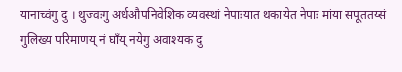यानाच्वंगु दु । थुज्वःगु अर्धऔपनिवेशिक व्यवस्थां नेपाःयात थकायेत नेपाः मांया सपूततय्सं गुलिख्य परिमाणय् नं घाँय् नयेगु अवाश्यक दु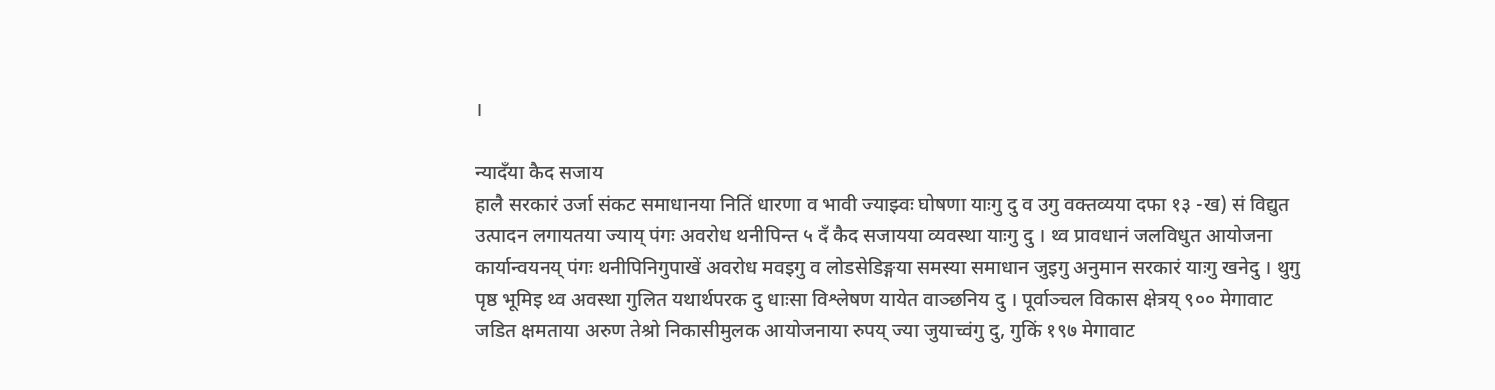।

न्यादँया कैद सजाय
हालै सरकारं उर्जा संकट समाधानया नितिं धारणा व भावी ज्याझ्वः घोषणा याःगु दु व उगु वक्तव्यया दफा १३ -ख) सं विद्युत उत्पादन लगायतया ज्याय् पंगः अवरोध थनीपिन्त ५ दँ कैद सजायया व्यवस्था याःगु दु । थ्व प्रावधानं जलविधुत आयोजना कार्यान्वयनय् पंगः थनीपिनिगुपाखें अवरोध मवइगु व लोडसेडिङ्गया समस्या समाधान जुइगु अनुमान सरकारं याःगु खनेदु । थुगु पृष्ठ भूमिइ थ्व अवस्था गुलित यथार्थपरक दु धाःसा विश्लेषण यायेत वाञ्छनिय दु । पूर्वाञ्चल विकास क्षेत्रय् ९०० मेगावाट जडित क्षमताया अरुण तेश्रो निकासीमुलक आयोजनाया रुपय् ज्या जुयाच्वंगु दु, गुकिं १९७ मेगावाट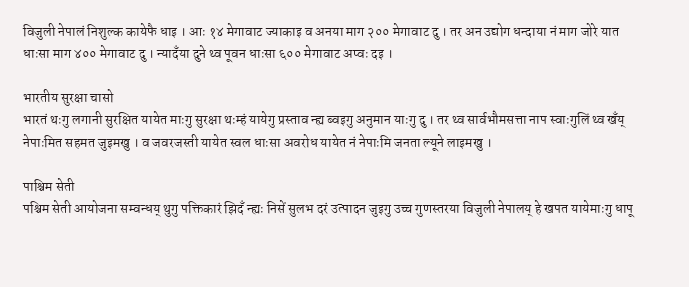विजुली नेपालं निशुल्क कायेफै धाइ । आः १४ मेगावाट ज्याकाइ व अनया माग २०० मेगावाट दु । तर अन उद्योग धन्दाया नं माग जोरे यात धाःसा माग ४०० मेगावाट दु । न्यादँया दुने थ्व पूवन धाःसा ६०० मेगावाट अप्वः दइ ।

भारतीय सुरक्षा चासो
भारतं थःगु लगानी सुरक्षित यायेत माःगु सुरक्षा थःम्हं यायेगु प्रस्ताव न्ह्य ब्वइगु अनुमान याःगु दु । तर थ्व सार्वभौमसत्ता नाप स्वाःगुलिं थ्व खँय् नेपाःमित सहमत जुइमखु । व जवरजस्ती यायेत स्वल धाःसा अवरोध यायेत नं नेपाःमि जनता ल्यूने लाइमखु ।

पाश्चिम सेती
पश्चिम सेती आयोजना सम्वन्धय् थुगु पक्तिकारं झिदँ न्ह्यः निसें सुलभ दरं उत्पादन जुइगु उच्च गुणस्तरया विजुली नेपालय् हे खपत यायेमाःगु धापू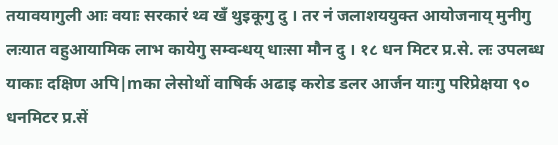तयावयागुली आः वयाः सरकारं थ्व खँ थुइकूगु दु । तर नं जलाशययुक्त आयोजनाय् मुनीगु लःयात वहुआयामिक लाभ कायेगु सम्वन्धय् धाःसा मौन दु । १८ धन मिटर प्र.से. लः उपलब्ध याकाः दक्षिण अपि|mका लेसोथों वाषिर्क अढाइ करोड डलर आर्जन याःगु परिप्रेक्षया ९० धनमिटर प्र.सें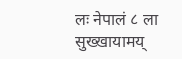लः नेपालं ८ ला सुख्खायामय्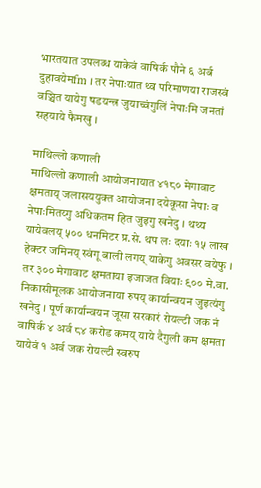भारतयात उपलब्ध याकेवं वाषिर्क पौने ६ अर्ब दुहावयेमfm । तर नेपाःयात थ्व परिमाणया राजस्वं वञ्चित यायेगु षडयन्त्र जुयाच्वंगुलिं नेपाःमि जनतां सहयाये फैमखु ।

माथिल्लो कणाली
माथिल्लो कणाली आयोजनायात ४१८० मेगावाट क्षमताय् जलासययुक्त आयोजना दयेकूसा नेपाः व नेपाःमितय्गु अधिकतम हित जुइगु खनेदु । थथ्य यायेवलय् ५०० धनमिटर प्र.से. थप लः दयाः १५ लाख हेक्टर जमिनय् स्वंगू बाली लगय् याकेगु अवसर वयेफु । तर ३०० मेगावाट क्षमताया इजाजत वियाः ९०० मे.वा. निकासीमूलक आयोजनाया रुपय् कार्यान्वयन जुइत्यंगु खनेदु । पूर्ण कार्यान्वयन जूसा सरकारं रोयल्टी जक नं वाषिर्क ४ अर्व ८४ करोड कमय् याये दैगुली कम क्षमता यायेवं १ अर्व जक रोयल्टी स्वरुप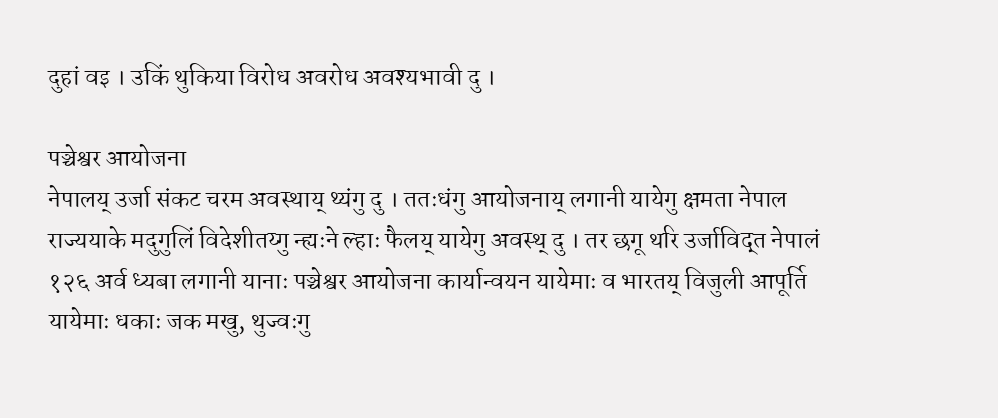दुहां वइ । उकिं थुकिया विरोध अवरोध अवश्यभावी दु ।

पञ्चेश्वर आयोजना
नेपालय् उर्जा संकट चरम अवस्थाय् थ्यंगु दु । ततःधंगु आयोजनाय् लगानी यायेगु क्षमता नेपाल राज्ययाके मदुगुलिं विदेशीतय्गु न्ह्यःने ल्हाः फैलय् यायेगु अवस्थ् दु । तर छगू थरि उर्जाविद्त नेपालं १२६ अर्व ध्यबा लगानी यानाः पञ्चेश्वर आयोजना कार्यान्वयन यायेमाः व भारतय् विजुली आपूर्ति यायेमाः धकाः जक मखु, थुज्वःगु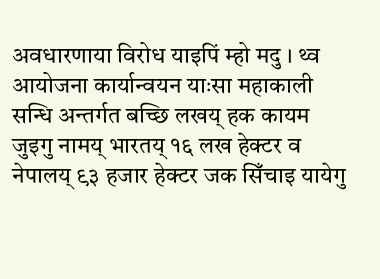अवधारणाया विरोध याइपिं म्हो मदु । थ्व आयोजना कार्यान्वयन याःसा महाकाली सन्धि अन्तर्गत बच्छि लखय् हक कायम जुइगु नामय् भारतय् १६ लख हेक्टर व नेपालय् ९३ हजार हेक्टर जक सिँचाइ यायेगु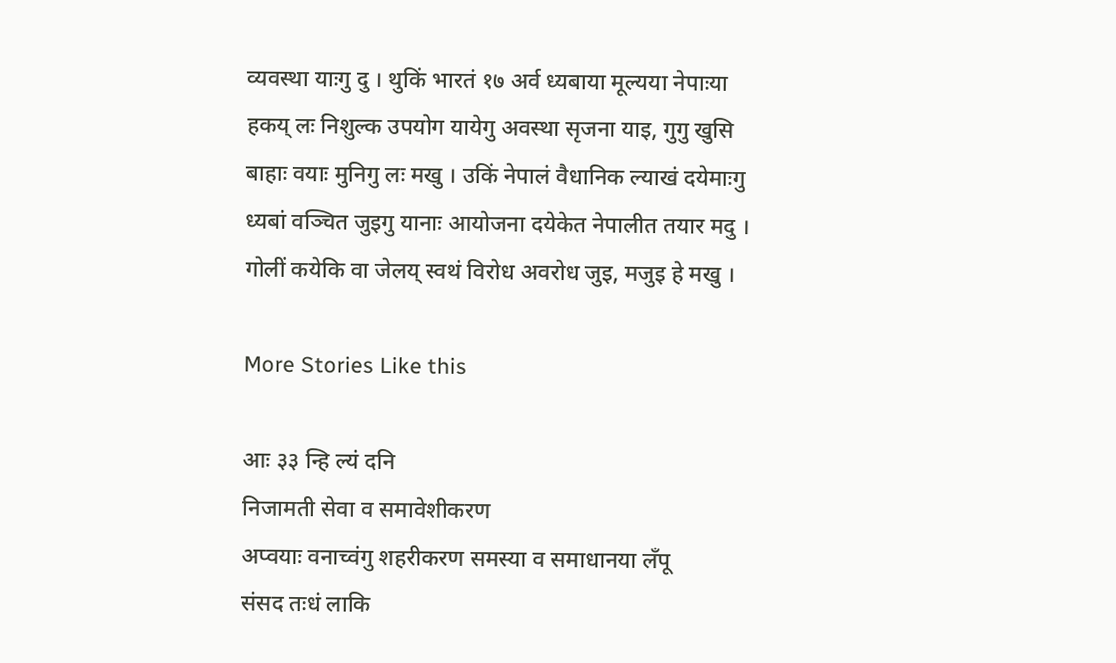व्यवस्था याःगु दु । थुकिं भारतं १७ अर्व ध्यबाया मूल्यया नेपाःया हकय् लः निशुल्क उपयोग यायेगु अवस्था सृजना याइ, गुगु खुसि बाहाः वयाः मुनिगु लः मखु । उकिं नेपालं वैधानिक ल्याखं दयेमाःगु ध्यबां वञ्चित जुइगु यानाः आयोजना दयेकेत नेपालीत तयार मदु । गोलीं कयेकि वा जेलय् स्वथं विरोध अवरोध जुइ, मजुइ हे मखु ।

More Stories Like this

आः ३३ न्हि ल्यं दनि
निजामती सेवा व समावेशीकरण
अप्वयाः वनाच्वंगु शहरीकरण समस्या व समाधानया लँपू
संसद तःधं लाकि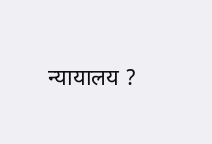न्यायालय ?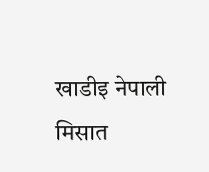खाडीइ नेपाली मिसात